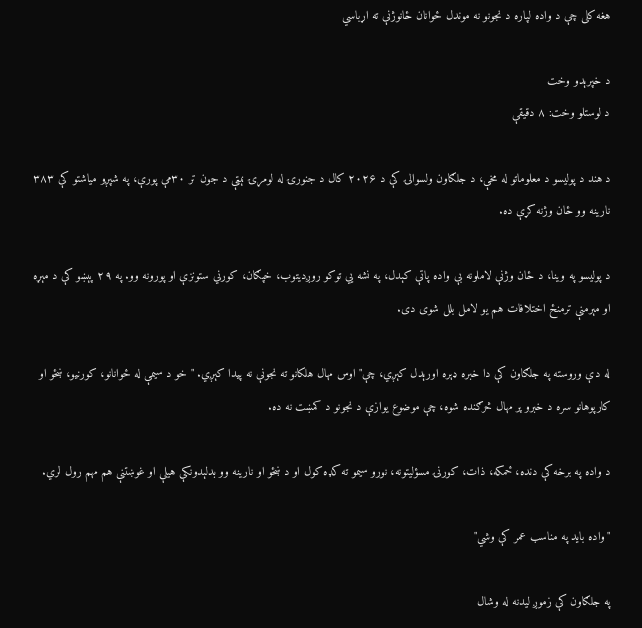هغه کلی چې د واده لپاره د نجونو نه موندل ځوانان ځانوژنې ته اړباسي

د خپرېدو وخت
د لوستلو وخت: ۸ دقیقې

د هند د پولیسو د معلوماتو له مخې، د جلګاون ولسوالۍ کې د ۲۰۲۶ کال د جنورۍ له لومړۍ نېټې د جون تر ۳۰مې پورې، په شپږو میاشتو کې ۳۸۳ نارینه وو ځان وژنه کړې ده.

د پولیسو په وینا، د ځان وژنې لاملونه بې واده پاتې کېدل، په نشه يي توکو روږديتوب، خپګان، کورني ستونزې او پورونه وو. په ۲۹ پېښو کې د مېړه او مېرمنې ترمنځ اختلافات هم یو لامل بلل شوی دی.

له دې وروسته په جلګاون کې دا خبره ډېره اورېدل کېږي، چې"اوس مهال هلکانو ته نجونې نه پیدا کېږي. " خو د سیمې له ځوانانو، کورنیو، ښځو او کارپوهانو سره د خبرو پر مهال څرګنده شوه، چې موضوع یوازې د نجونو د کمښت نه ده.

د واده په برخه کې دنده، ځمکه، ذات، کورنۍ مسؤلیتونه، نورو سیمو ته کډه کول او د ښځو او نارینه وو بدلېدونکې هیلې او غوښتنې هم مهم رول لري.

"واده باید په مناسب عمر کې وشي"

په جلګاون کې زموږ لیدنه له وشال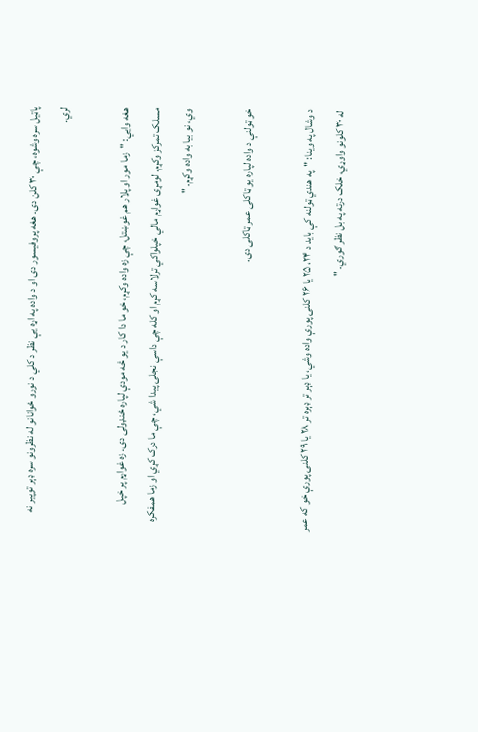پاټیل سره وشوه، چې ۳۰ کلن دی. هغه پروفیسور دی او د واده په اړه یې نظر د کلي د نورو ځوانانو له نظرونو سره ډېر توپیر نه لري.

هغه وایي: "زما مور او پلار هم غوښتل، چې زه واده وکړم، خو ما دا کار د یو څه مودې لپاره ځنډولی دی. زه غواړم پر خپل مسلک تمرکز وکړم. لومړی غواړم مالي خپلواکي ترلاسه کړم او کله چې داسې نجلۍ پیدا شي، چې ما درک کړي او زما همفکره وي، نو بیا به واده وکړم. "

خو ټولنې د واده لپاره یو ټاکلی عمر ټاکلی دی.

د وشال په وینا: "په هندي ټولنه کې باید د ۲۴، ۲۵ یا ۲۶ کلنۍ پورې واده وشي، یا ډېر تر ډېره تر ۲۸ یا ۲۹ کلنۍ پورې خو که عمر له ۳۰ کلونو واوړي، خلک درته په بل نظر ګوري. "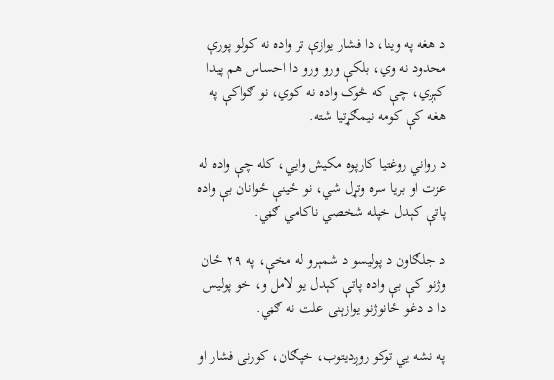د هغه په وینا، دا فشار یوازې تر واده نه کولو پورې محدود نه وي، بلکې ورو ورو دا احساس هم پیدا کېږي، چې که څوک واده نه کوي، نو ګواکې په هغه کې کومه نیمګړتیا شته.

د رواني روغتیا کارپوه مکیش وایي، کله چې واده له عزت او بریا سره وتړل شي، نو ځینې ځوانان بې واده پاتې کېدل خپله شخصي ناکامي ګڼي.

د جلګاون د پولیسو د شمېرو له مخې، په ۲۹ ځان وژنو کې بې واده پاتې کېدل یو لامل و، خو پولیس دا د دغو ځانوژنو یوازېنی علت نه ګڼي.

په نشه يي توکو روږديتوب، خپګان، کورنی فشار او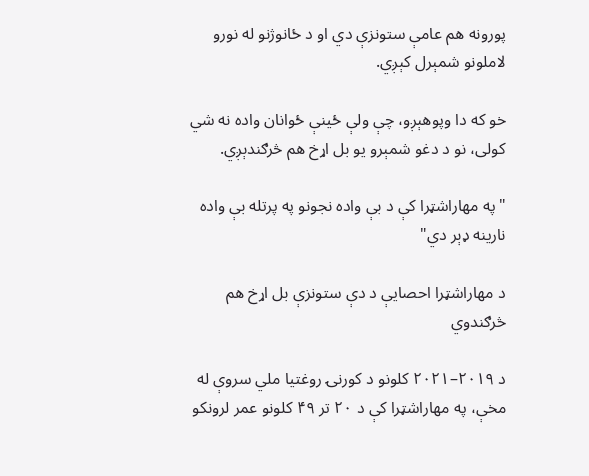پورونه هم عامې ستونزې دي او د ځانوژنو له نورو لاملونو شمېرل کېږي.

خو که دا وپوهېږو، چې ولې ځینې ځوانان واده نه شي کولی، نو د دغو شمېرو یو بل اړخ هم څرګندېږي.

"په مهاراشټرا کې د بې واده نجونو په پرتله بې واده نارینه ډېر دي"

د مهاراشټرا احصایې د دې ستونزې بل اړخ هم څرګندوي

د ۲۰۱۹–۲۰۲۱ کلونو د کورنۍ روغتیا ملي سروې له مخې، په مهاراشټرا کې د ۲۰ تر ۴۹ کلونو عمر لرونکو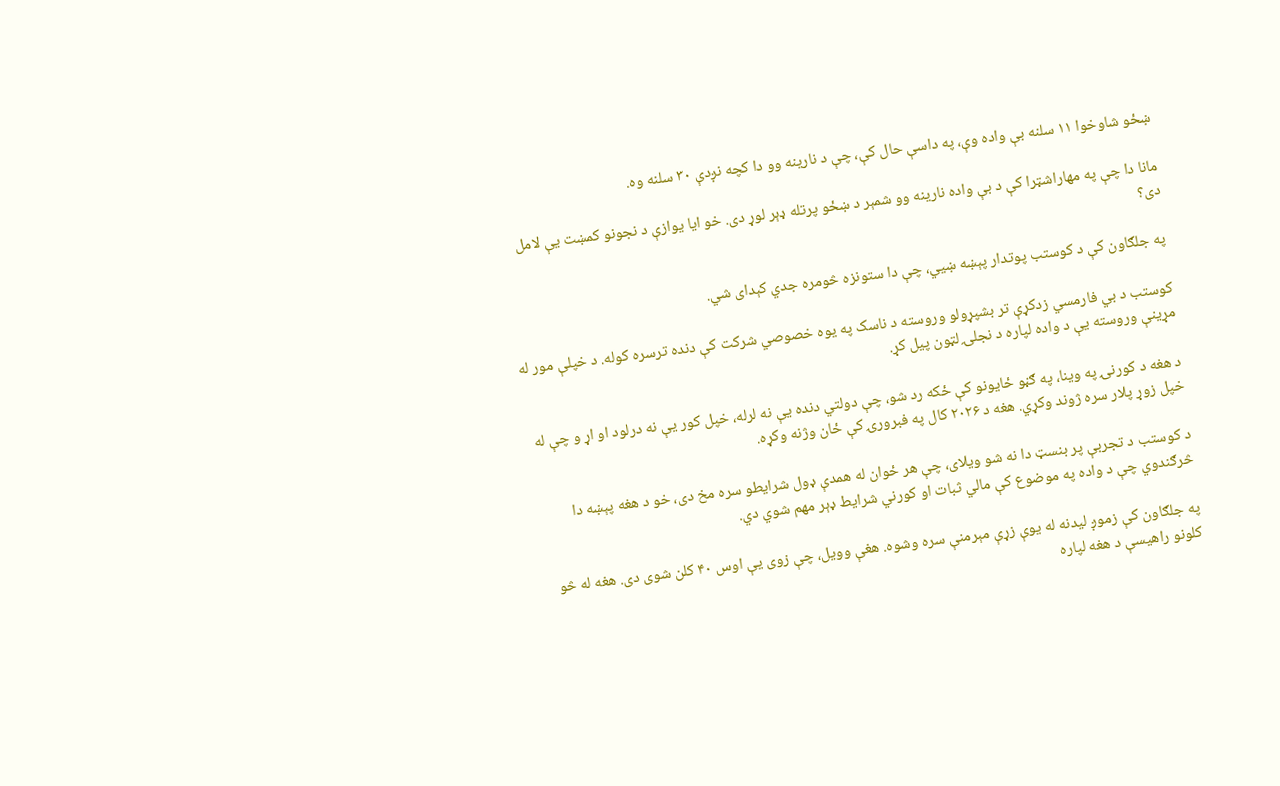ښځو شاوخوا ۱۱ سلنه بې واده وې، په داسې حال کې، چې د نارینه وو دا کچه نږدې ۳۰ سلنه وه.

مانا دا چې په مهاراشټرا کې د بې واده نارینه وو شمېر د ښځو پرتله ډېر لوړ دی. خو ایا یوازې د نجونو کمښت یې لامل دی؟

په جلګاون کې د کوستب پوتدار پېښه ښيي، چې دا ستونزه څومره جدي کېدای شي.

کوستب د بي فارمسي زدکړې تر بشپړولو وروسته د ناسک په یوه خصوصي شرکت کې دنده ترسره کوله. د خپلې مور له مړینې وروسته یې د واده لپاره د نجلۍ لټون پیل کړ.

د هغه د کورنۍ په وینا، په ګڼو ځایونو کې ځکه رد شو، چې دولتي دنده یې نه لرله، خپل کور یې نه درلود او اړ و چې له خپل زوړ پلار سره ژوند وکړي. هغه د ۲۰۲۶ کال په فبرورۍ کې ځان وژنه وکړه.

د کوستب د تجربې پر بنسټ دا نه شو ویلای، چې هر ځوان له همدې ډول شرایطو سره مخ دی، خو د هغه پېښه دا څرګندوي چې د واده په موضوع کې مالي ثبات او کورني شرایط ډېر مهم شوي دي.

په جلګاون کې زموږ لیدنه له یوې زړې مېرمنې سره وشوه. هغې وویل، چې زوی یې اوس ۴۰ کلن شوی دی. هغه له څو کلونو راهیسې د هغه لپاره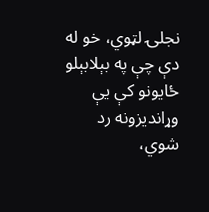نجلۍ لټوي، خو له دې چې په بېلابېلو ځایونو کې یې وړاندیزونه رد شوي،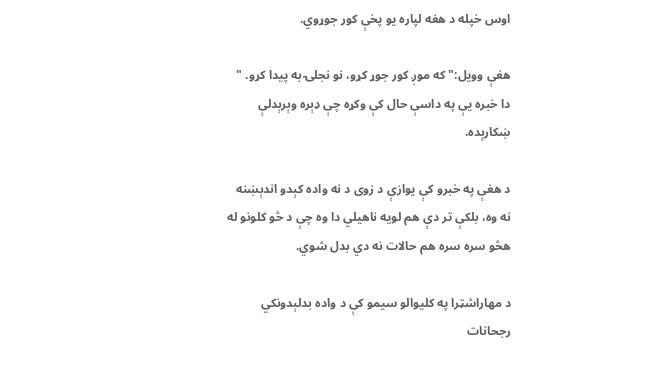اوس خپله د هغه لپاره یو پخې کور جوړوي.

هغې وویل:" که موږ کور جوړ کړو، نو نجلۍ به پیدا کړو. " دا خبره یې په داسې حال کې وکړه چې ډېره وېرېدلې ښکارېده.

د هغې په خبرو کې یوازې د زوی د نه واده کېدو اندېښنه نه وه، بلکې تر دې هم لویه ناهیلي دا وه چې د څو کلونو له هڅو سره سره هم حالات نه دي بدل شوي.

د مهاراشټرا په کلیوالو سیمو کې د واده بدلېدونکي رجحانات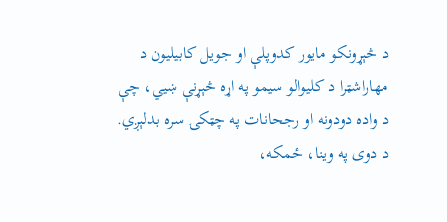د څېړونکو مایور کدوپلې او جویل کابیلیون د مهاراشټرا د کلیوالو سیمو په اړه څېړنې ښيي، چې د واده دودونه او رجحانات په چټکۍ سره بدلېږي. د دوی په وینا، ځمکه،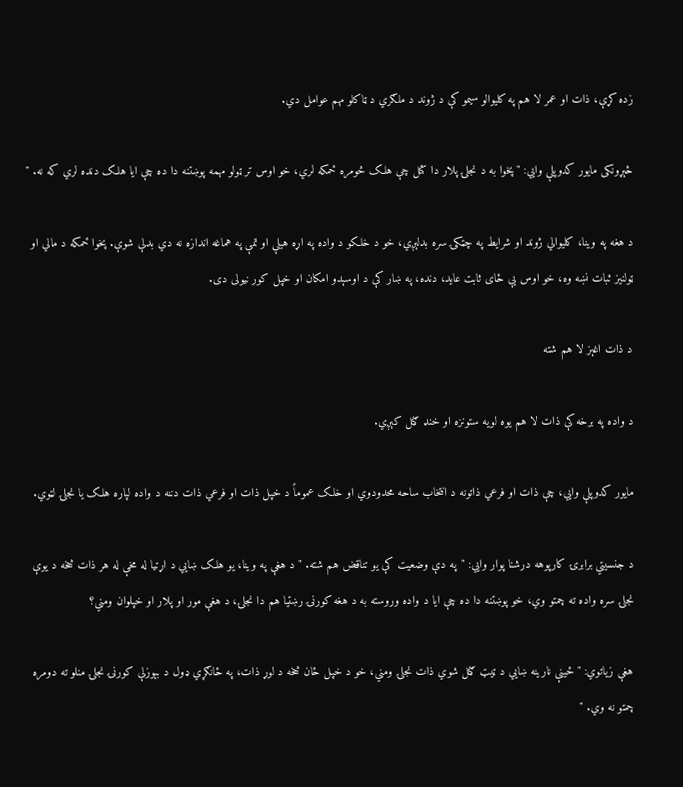زده کړې، ذات او عمر لا هم په کلیوالو سیمو کې د ژوند د ملګري د ټاکلو مهم عوامل دي.

څېړونکی مایور کدوپلې وایي: "پخوا به د نجلۍ پلار دا کتل چې هلک څومره ځمکه لري، خو اوس تر ټولو مهمه پوښتنه دا ده چې ایا هلک دنده لري که نه. "

د هغه په وینا، کلیوالي ژوند او شرایط په چټکۍ سره بدلېږي، خو د خلکو د واده په اړه هیلې او تمې په هماغه اندازه نه دي بدلې شوې. پخوا ځمکه د مالي او ټولنیز ثبات نښه وه، خو اوس یې ځای ثابت عاید، دنده، په ښار کې د اوسېدو امکان او خپل کور نیولی دی.

د ذات اغېز لا هم شته

د واده په برخه کې ذات لا هم یوه لویه ستونزه او خنډ ګڼل کېږي.

مایور کدوپلې وایي، چې ذات او فرعي ذاتونه د انتخاب ساحه محدودوي او خلک عموماً د خپل ذات او فرعي ذات دننه د واده لپاره هلک یا نجلۍ لټوي.

د جنسیتي برابرۍ کارپوهه درشنا پوار وایي: "په دې وضعیت کې یو تناقض هم شته. " د هغې په وینا، یو هلک ښايي د اړتیا له مخې له هر ذات څخه د یوې نجلۍ سره واده ته چمتو وي، خو پوښتنه دا ده چې ایا د واده وروسته به د هغه کورنۍ رښتیا هم دا نجلۍ، د هغې مور او پلار او خپلوان ومني؟

هغې زیاتوي: "ځینې نارینه ښايي د ټیټ ګڼل شوي ذات نجلۍ ومني، خو د خپل ځان څخه د لوړ ذات، په ځانګړي ډول د بېوزلې کورنۍ نجلۍ منلو ته دومره چمتو نه وي. "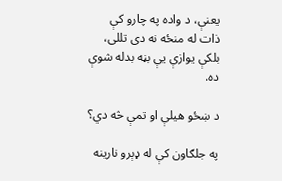یعنې، د واده په چارو کې ذات له منځه نه دی تللی، بلکې یوازې یې بڼه بدله شوې ده.

د ښځو هیلې او تمې څه دي؟

په جلګاون کې له ډېرو نارینه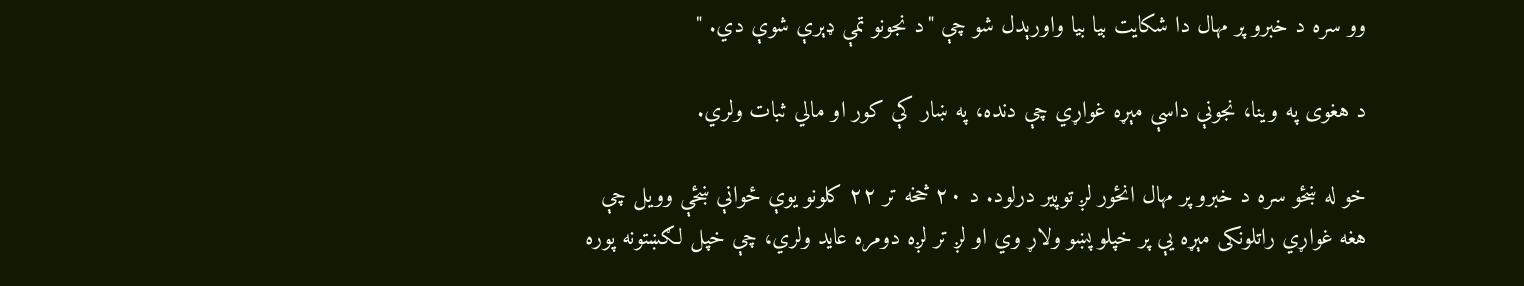وو سره د خبرو پر مهال دا شکایت بیا بیا واورېدل شو چې "د نجونو تمې ډېرې شوې دي. "

د هغوی په وینا، نجونې داسې مېړه غواړي چې دنده، په ښار کې کور او مالي ثبات ولري.

خو له ښځو سره د خبرو پر مهال انځور لږ توپیر درلود. د ۲۰ څخه تر ۲۲ کلونو یوې ځوانې ښځې وویل چې هغه غواړي راتلونکی مېړه یې پر خپلو پښو ولاړ وي او لږ تر لږه دومره عاید ولري، چې خپل لګښتونه پوره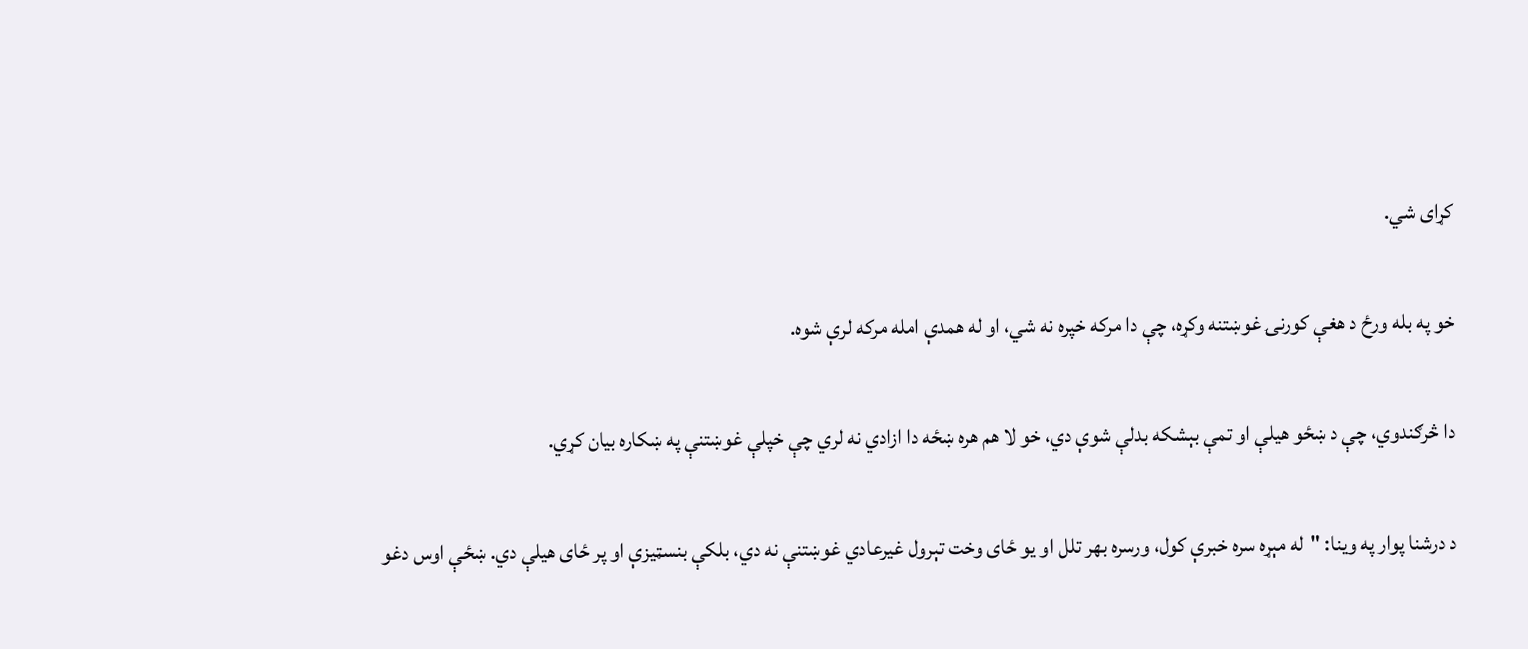کړای شي.

خو په بله ورځ د هغې کورنۍ غوښتنه وکړه، چې دا مرکه خپره نه شي، او له همدې امله مرکه لرې شوه.

دا څرګندوي، چې د ښځو هیلې او تمې بېشکه بدلې شوې دي، خو لا هم هره ښځه دا ازادي نه لري چې خپلې غوښتنې په ښکاره بیان کړي.

د درشنا پوار په وینا: "له مېړه سره خبرې کول، ورسره بهر تلل او یو ځای وخت تېرول غیرعادي غوښتنې نه دي، بلکې بنسټیزې او پر ځای هیلې دي. ښځې اوس دغو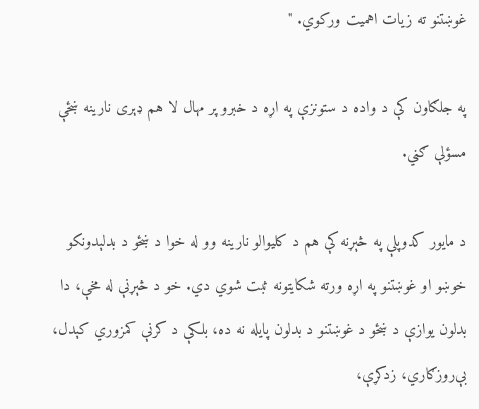غوښتنو ته زیات اهمیت ورکوي. "

په جلګاون کې د واده د ستونزې په اړه د خبرو پر مهال لا هم ډېری نارینه ښځې مسؤلې ګڼي.

د مایور کدوپلې په څېړنه کې هم د کلیوالو نارینه وو له خوا د ښځو د بدلېدونکو خوښو او غوښتنو په اړه ورته شکایتونه ثبت شوي دي. خو د څېړنې له مخې، دا بدلون یوازې د ښځو د غوښتنو د بدلون پایله نه ده، بلکې د کرنې کمزوري کېدل، بې‌روزګاري، زدکړې،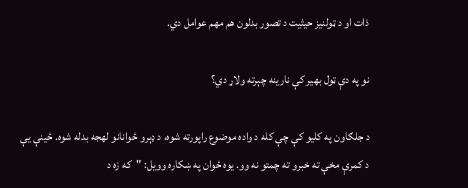ذات او د ټولنیز حیثیت د تصور بدلون هم مهم عوامل دي.

نو په دې ټول بهیر کې نارینه چېرته ولاړ دي؟

د جلګاون په کلیو کې چې کله د واده موضوع راپورته شوه، د ډېرو ځوانانو لهجه بدله شوه. ځینې یې د کمرې مخې ته خبرو ته چمتو نه وو. یوه ځوان په ښکاره وویل: "که زه د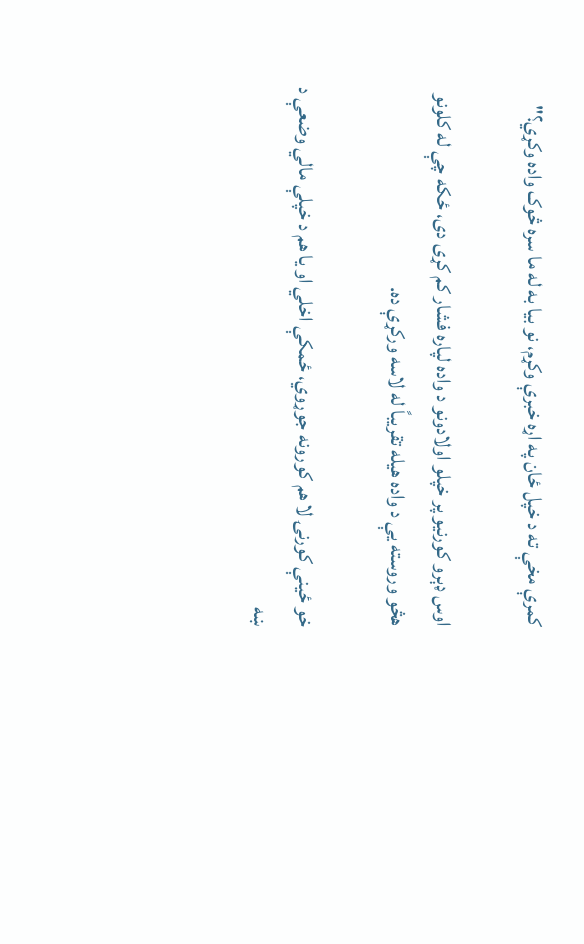کمرې مخې ته د خپل ځان په اړه خبرې وکړم، نو بیا به له ما سره څوک واده وکړي؟"

اوس ډېرو کورنیو پر خپلو اولادونو د واده لپاره فشار کم کړی دی، ځکه چې له کلونو هڅو وروسته یې د واده هیله تقریباً له لاسه ورکړې ده.

خو ځینې کورنۍ لا هم کورونه جوړوي، ځمکې اخلي او یا هم د خپلې مالي وضعې د ښه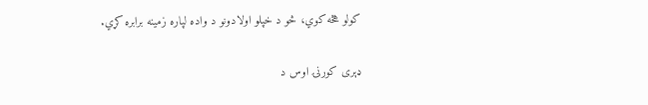کولو هڅه کوي، څو د خپلو اولادونو د واده لپاره زمینه برابره کړي.

ډېری کورنۍ اوس د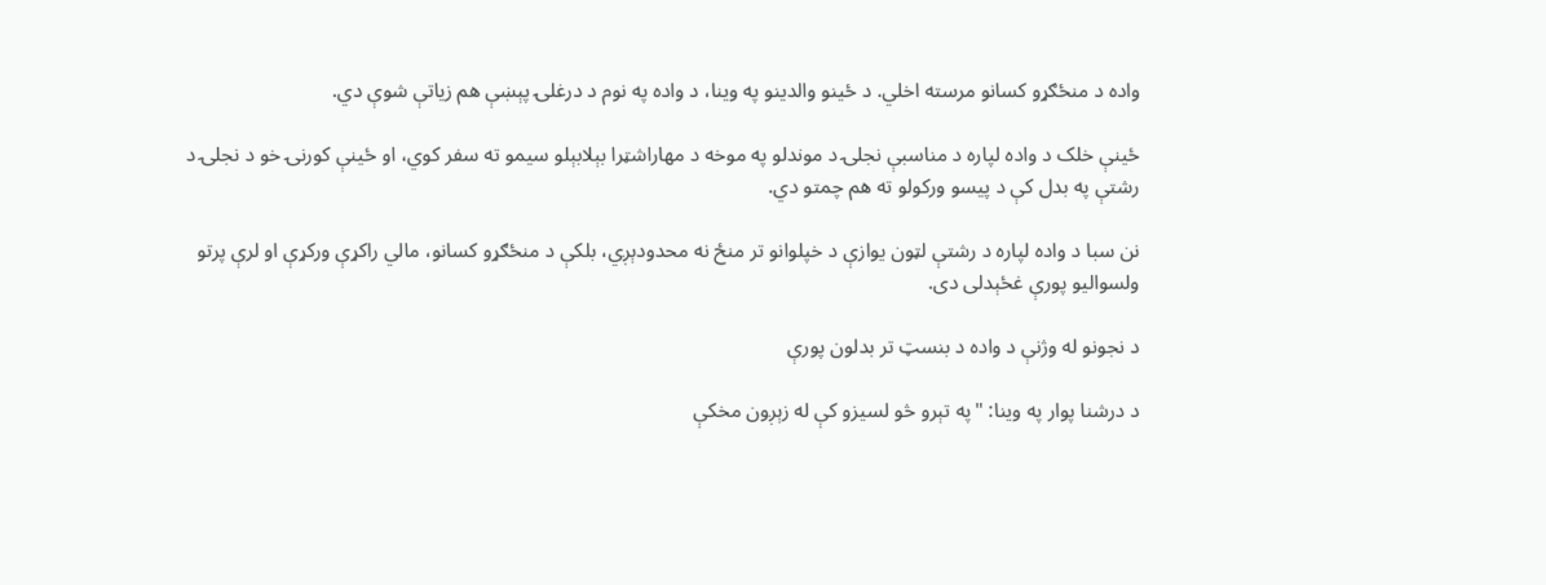واده د منځګړو کسانو مرسته اخلي. د ځینو والدینو په وینا، د واده په نوم د درغلۍ پېښې هم زیاتې شوې دي.

ځینې خلک د واده لپاره د مناسبې نجلۍ د موندلو په موخه د مهاراشټرا بېلابېلو سیمو ته سفر کوي، او ځینې کورنۍ خو د نجلۍ د رشتې په بدل کې د پیسو ورکولو ته هم چمتو دي.

نن سبا د واده لپاره د رشتې لټون یوازې د خپلوانو تر منځ نه محدودېږي، بلکې د منځګړو کسانو، مالي راکړې ورکړې او لرې پرتو ولسوالیو پورې غځېدلی دی.

د نجونو له وژنې د واده د بنسټ تر بدلون پورې

د درشنا پوار په وینا: "په تېرو څو لسیزو کې له زېږون مخکې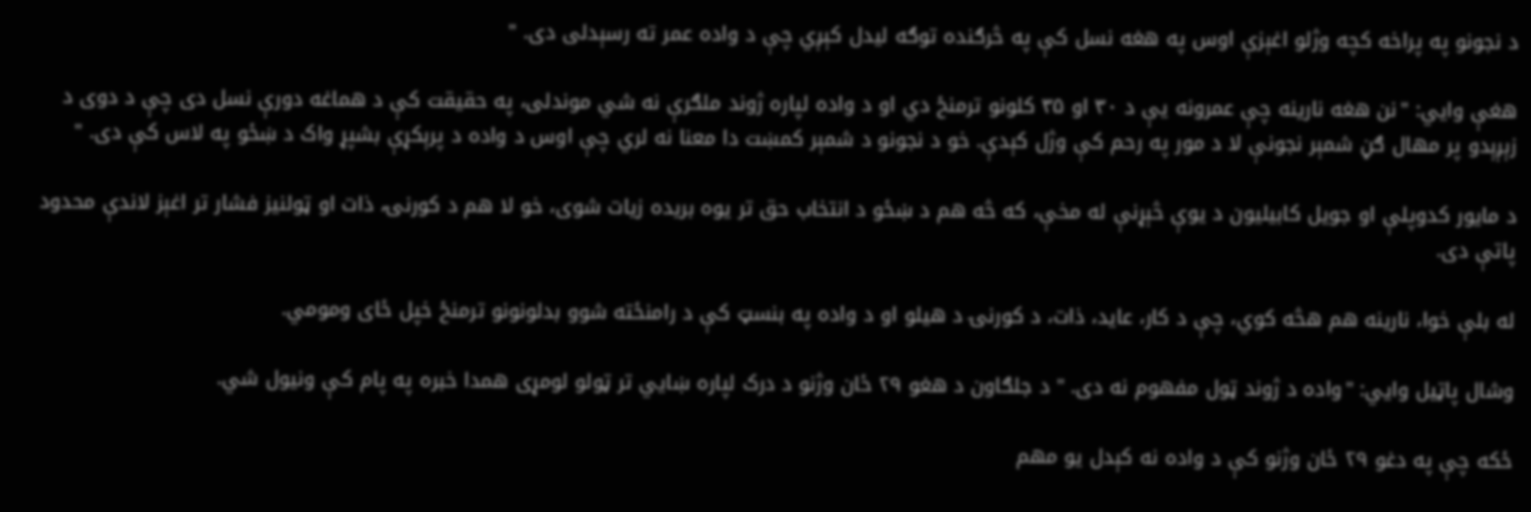د نجونو په پراخه کچه وژلو اغېزې اوس په هغه نسل کې په څرګنده توګه لیدل کېږي چې د واده عمر ته رسېدلی دی. "

هغې وایي: "نن هغه نارینه چې عمرونه یې د ۳۰ او ۳۵ کلونو ترمنځ دي او د واده لپاره ژوند ملګرې نه شي موندلی، په حقیقت کې د هماغه دورې نسل دی چې د دوی د زېږېدو پر مهال ګڼ شمېر نجونې لا د مور په رحم کې وژل کېدې. خو د نجونو د شمېر کمښت دا معنا نه لري چې اوس د واده د پرېکړې بشپړ واک د ښځو په لاس کې دی. "

د مایور کدوپلې او جویل کابیلیون د یوې څېړنې له مخې، که څه هم د ښځو د انتخاب حق تر یوه بریده زیات شوی، خو لا هم د کورنۍ، ذات او ټولنیز فشار تر اغېز لاندې محدود پاتې دی.

له بلې خوا، نارینه هم هڅه کوي، چې د کار، عاید، ذات، د کورنۍ د هیلو او د واده په بنسټ کې د رامنځته شوو بدلونونو ترمنځ خپل ځای ومومي.

وشال پاټیل وایي: "واده د ژوند ټول مفهوم نه دی. " د جلګاون د هغو ۲۹ ځان وژنو د درک لپاره ښايي تر ټولو لومړی همدا خبره په پام کې ونیول شي.

ځکه چې په دغو ۲۹ ځان وژنو کې د واده نه کېدل یو مهم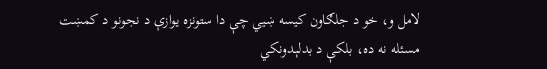لامل و، خو د جلګاون کیسه ښيي چې دا ستونزه یوازې د نجونو د کمښت مسئله نه ده، بلکې د بدلېدونکي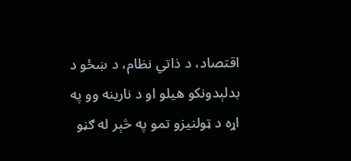اقتصاد، د ذاتي نظام، د ښځو د بدلېدونکو هیلو او د نارینه وو په اړه د ټولنیزو تمو په څېر له ګڼو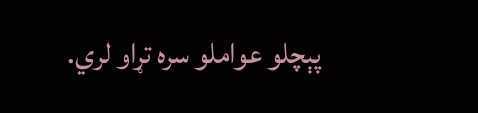پېچلو عواملو سره تړاو لري.